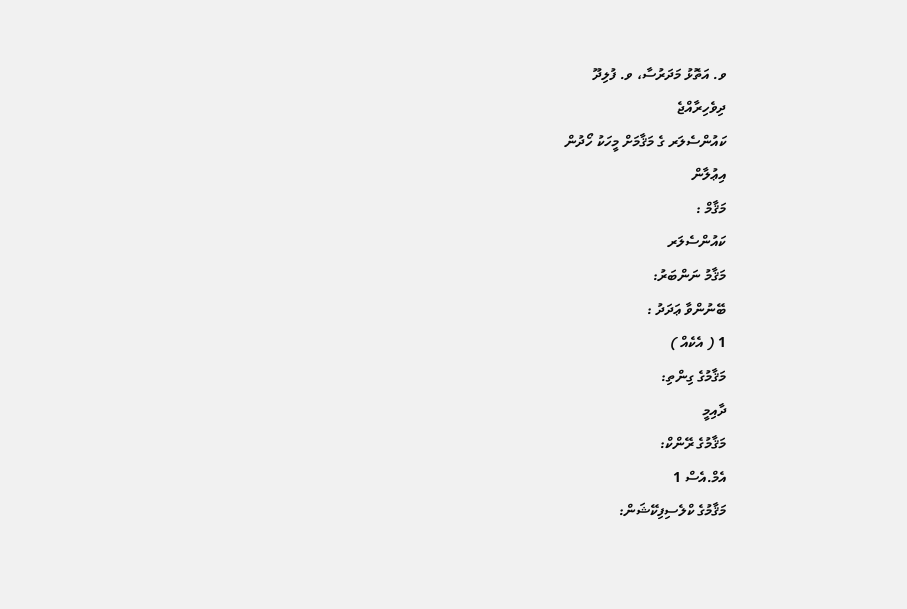ވ. އަތޮޅު މަދަރުސާ، ވ. ފުލިދޫ
ދިވެހިރާއްޖެ
ކައުންސެލަރ ގެ މަޤާމަށް މީހަކު ހޯދުން
އިޢުލާން
މަޤާމް :
ކައުންސެލަރ
މަޤާމު ނަންބަރު:
ބޭނުންވާ ޢަދަދު :
1 ( އެކެއް )
މަޤާމުގެ ގިންތި:
ދާއިމީ
މަޤާމުގެ ރޭންކް:
އެމް.އެސް 1
މަޤާމުގެ ކްލެސިފިކޭޝަން: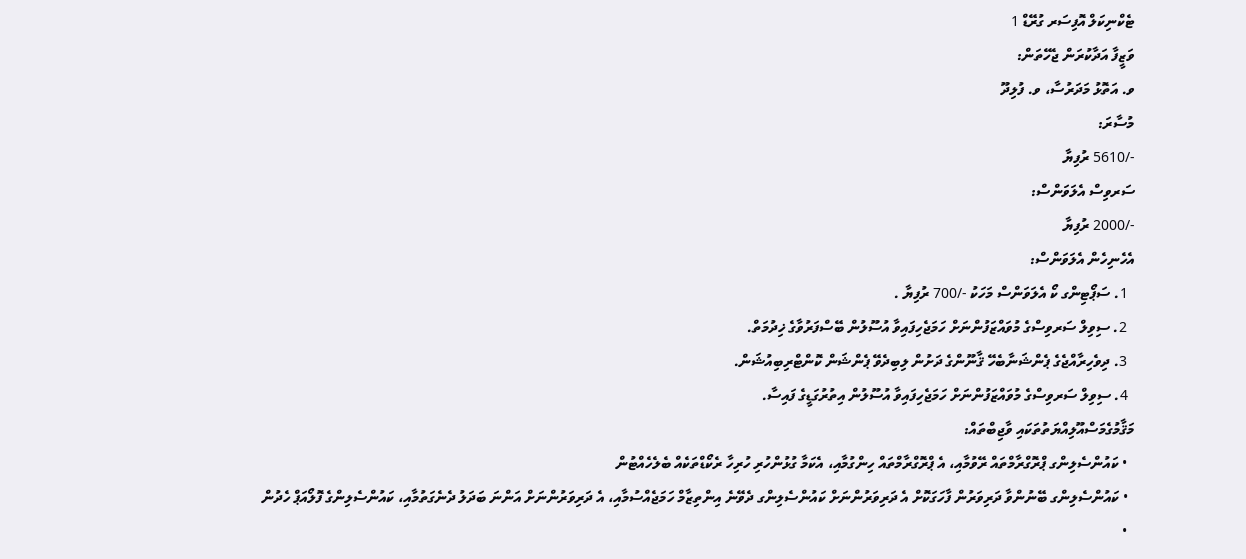ޓެކްނިކަލް އޮފިސަރ ގުރޭޑް 1
ވަޒީފާ އަދާކުރަން ޖެހޭތަން:
ވ. އަތޮޅު މަދަރުސާ، ވ. ފުލިދޫ
މުސާރަ:
-/5610 ރުފިޔާ
ސަރވިސް އެލަވަންސް:
-/2000 ރުފިޔާ
އެހެނިހެން އެލަވަންސް:
  1. ސަޕޯޓިންގ ކޯ އެލަވަންސް މަހަކު -/700 ރުފިޔާ .
  2. ސިވިލް ސަރވިސްގެ މުވައްޒަފުންނަށް ހަމަޖެހިފައިވާ އުސޫލުން ބޭސްފަރުވާގެ ޚިދުމަތް.
  3. ދިވެހިރާއްޖެގެ ޕެންޝަނާބެހޭ ޤާނޫންގެ ދަށުން ލިބިދެވޭ ޕެންޝަން ކޮންޓްރިބިއުޝަން.
  4. ސިވިލް ސަރވިސްގެ މުވައްޒަފުންނަށް ހަމަޖެހިފައިވާ އުސޫލުން އިތުރުގަޑީގެ ފައިސާ.
މަޤާމުގެމަސްއޫލިއްޔަތުތަކައި ވާޖިބްތައް:
  • ކައުންސެލިންގ ޕްރޮގްރާމްތައް ރޭވުމާއި، އެ ޕްރޮގްރާމްތައް ހިންގުމާއި، އެކަމާ ގުޅުންހުރި ހުރިހާ ރެކޯޑްތަކެއް ބެލެހެއްޓުން
  • ކައުންސެލިންގ ބޭނުންވާ ދަރިވަރުން ފާހަގަކޮށް އެ ދަރިވަރުންނަށް ކައުންސެލިންގ ދެވޭނެ އިންތިޒާމް ހަމަޖެއްސުމާއި، އެ ދަރިވަރުންނަށް އަންނަ ބަދަލު ދެނެގަތުމާއި، ކައުންސެލިންގެ ފޮލޯއަޕް ހެދުން
  •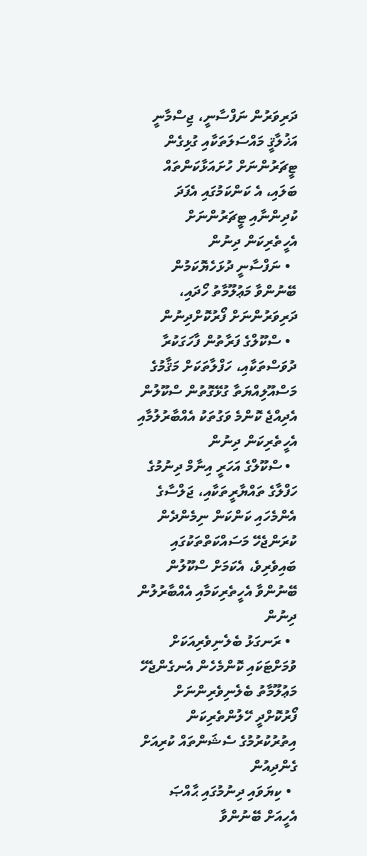ދަރިވަރުން ނަފްސާނީ، ޖިސްމާނީ އަޚުލާޤީ މައްސަލަތަކާއި ގުޅިގެން ޓީޗަރުންނަށް ހުށައަޅާކަންތައް ބަލައި، އެ ކަންކަމުގައި އެފަދަ ކުދިންނާއި ޓީޗަރުންނަށް އެހީތެރިކަން ދިނުން
  • ނަފްސާނީ ދުޅަހެޔޮކަމުން ބޭނުންވާ މަޢުލޫމާތު ހޯދައި، ދަރިވަރުންނަށް ފޯރުކޮށްދިނުން
  • ސްކޫލްގެ ފަރާތުން ފާހަގަކުރާ ދުވަސްތަކާއި، ހަފްލާތަކަށް މަޤާމުގެ މަސްއޫލިއްޔަތާ ގުޅޭގޮތުން ސްކޫލުން އެދިއްޖެ ކޮންމެ ވަގުތަކު އެއްބާރުލުމާއި އެހީތެރިކަން ދިނުން
  • ސްކޫލްގެ އަހަރީ އިނާމް ދިނުމުގެ ހަފްލާގެ ތައްޔާރީތަކާއި، ޖަލްސާގެ އެންމެހައި ކަންކަން ނިމެންދެން ކުރަންޖެހޭ މަސައްކަތްތަކުގައި ބައިވެރިވެ، އެކަމަށް ސްކޫލުން ބޭނުންވާ އެހީތެރިކަމާއި އެއްބާރުލުން ދިނުން
  • ރަނގަޅު ބެލެނިވެރިއަކަށް ވުމަށްޓަކައި ކޮންމެހެން އެނގެންޖެހޭ މަޢުލޫމާތު ބެލެނިވެރިންނަށް ފޯރުކޮށްދީ ހޭލުންތެރިކަން އިތުރުކުރުމުގެ ސެޝަންތައް ކުރިއަށް ގެންދިއުން
  • ކިޔަވައި ދިނުމުގައި ޙާއްޞަ އެހީއަށް ބޭނުންވާ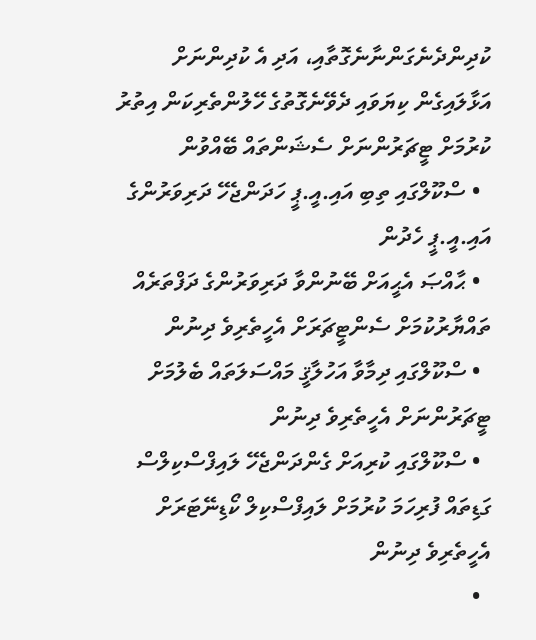ކުދިންދެނެގަންނާނެގޮތާއި، އަދި އެ ކުދިންނަށް އަޅާލައިގެން ކިޔަވައި ދެވޭނެގޮތުގެ ހޭލުންތެރިކަން އިތުރު ކުރުމަށް ޓީޗަރުންނަށް ސެޝަންތައް ބޭއްވުން
  • ސްކޫލްގައި ތިބި އައި.އީ.ޕީ ހަދަންޖެހޭ ދަރިވަރުންގެ އައި.އީ.ޕީ ހެދުން
  • ޙާއްޞަ އެޙީއަށް ބޭނުންވާ ދަރިވަރުންގެ ދަފްތަރެއް ތައްޔާރުކުމަށް ސެންޓީޗަރަށް އެހީތެރިވެ ދިނުން
  • ސްކޫލްގައި ދިމާވާ އަހުލާޤީ މައްސަލަތައް ބެލުމަށް ޓީޗަރުންނަށް އެހީތެރިވެ ދިނުން
  • ސްކޫލްގައި ކުރިއަށް ގެންދަންޖެހޭ ލައިފްސްކިލްސް ގަޑިތައް ފުރިހަމަ ކުރުމަށް ލައިފްސްކިލް ކޯޑިނޭޓަރަށް އެހީތެރިވެ ދިނުން
  •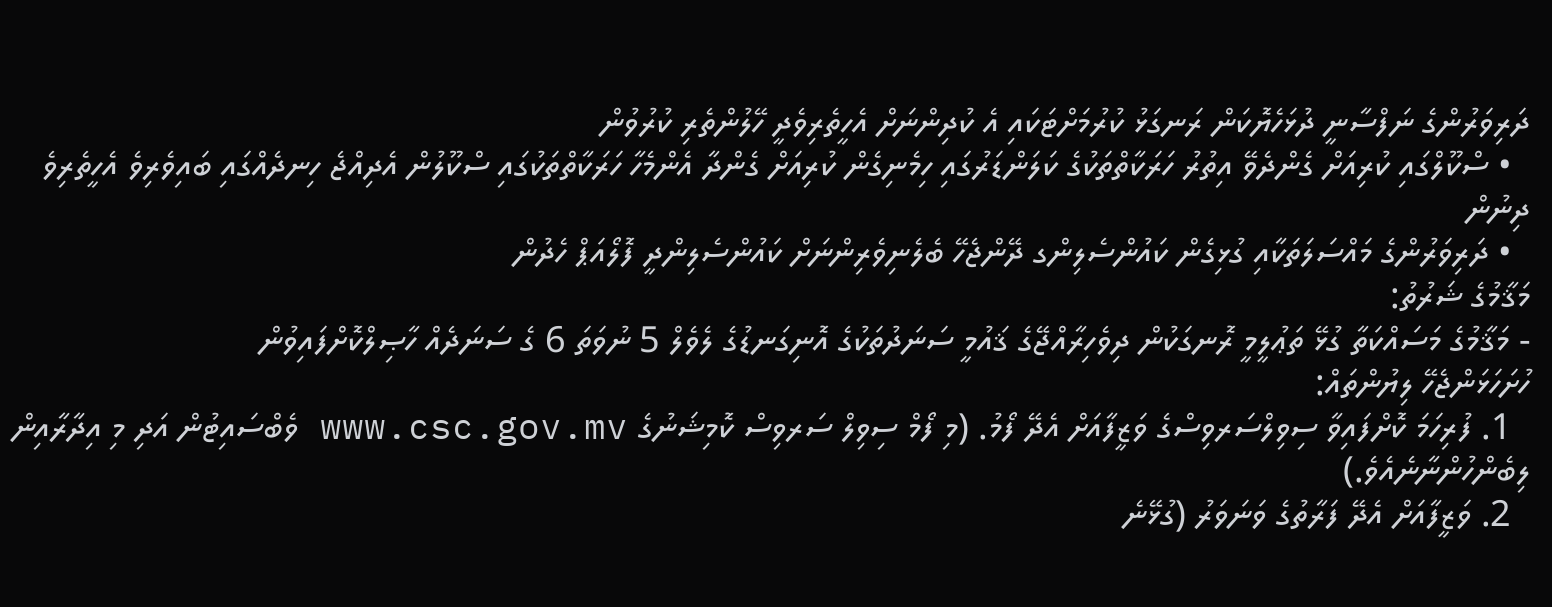ދަރިވަރުންގެ ނަފްސާނީ ދުޅަހެޔޮކަން ރަނގަޅު ކުރުމަށްޓަކައި އެ ކުދިންނަށް އެހީތެރިވެދީ ހޭލުންތެރި ކުރުވުން
  • ސްކޫލްގައި ކުރިއަށް ގެންދެވޭ އިތުރު ހަރަކާތްތަކުގެ ކަލަންޑަރުގައި ހިމެނިގެން ކުރިއަށް ގެންދާ އެންމެހާ ހަރަކާތްތަކުގައި ސްކޫލުން އެދިއްޖެ ހިނދެއްގައި ބައިވެރިވެ އެހީތެރިވެ ދިނުން
  • ދަރިވަރުންގެ މައްސަލަތަކާއި ގުޅިގެން ކައުންސެލިންގ ދޭންޖެހޭ ބެލެނިވެރިންނަށް ކައުންސެލިންދީ ފޮލޯއަޕް ހެދުން
މަޤާމުގެ ޝަރުތު:
- މަޤާމުގެ މަސައްކަތާ ގުޅޭ ތަޢުލީމީ ރޮނގަކުން ދިވެހިރާއްޖޭގެ ޤައުމީ ސަނަދުތަކުގެ އޮނިގަނޑުގެ ލެވެލް 5 ނުވަތަ 6 ގެ ސަނަދެއް ހާޞިލްކޮށްފައިވުން
ހުށަހަޅަންޖެހޭ ލިޔުންތައް:
  1. ފުރިހަމަ ކޮށްފައިވާ ސިވިލްސަރވިސްގެ ވަޒީފާއަށް އެދޭ ފޯމު. (މި ފޯމް ސިވިލް ސަރވިސް ކޮމިޝަނުގެ www.csc.gov.mv ވެބްސައިޓުން އަދި މި އިދާރާއިން ލިބެންހުންނާނެއެވެ.)
  2. ވަޒީފާއަށް އެދޭ ފަރާތުގެ ވަނަވަރު (ގުޅޭނެ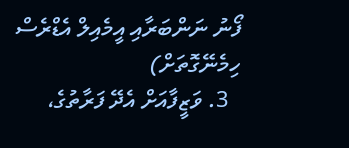ފޯނު ނަންބަރާއި އީމެއިލް އެޑްރެސް ހިމެނޭގޮތަށް)
  3. ވަޒީފާއަށް އެދޭ ފަރާތުގެ،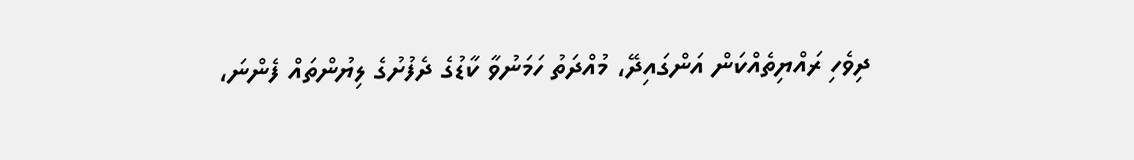ދިވެހި ރައްޔިތެއްކަން އަންގައިދޭ، މުއްދަތު ހަމަނުވާ ކާޑުގެ ދެފުށުގެ ލިޔުންތައް ފެންނަ،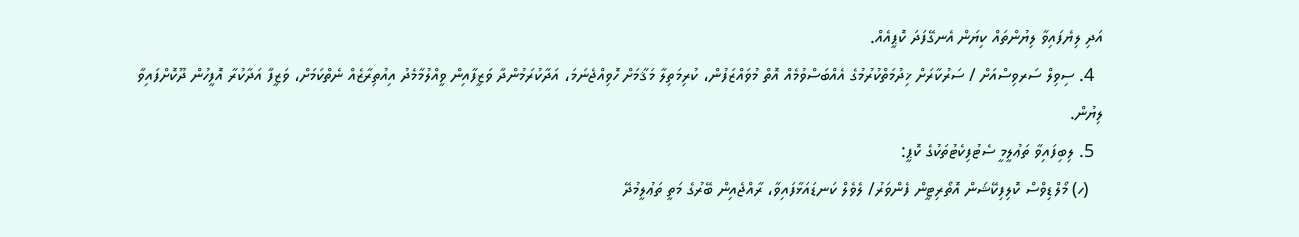އަދި ލިޔެފައިވާ ލިޔުންތައް ކިޔަން އެނގޭފަދަ ކޮޕީއެއް.
  4. ސިވިލް ސަރވިސްއަށް / ސަރުކާރަށް ޚިދުމަތްކުރުމުގެ އެއްބަސްވުމެއް އޮތް މުވައްޒަފުން، ކުރިމަތިލާ މަޤާމަށް ހޮވިއްޖެނަމަ، އަދާކުރަމުންދާ ވަޒީފާއިން ވީއްލުމާމެދު އިއުތިރާޒެއް ނެތްކަމަށް، ވަޒީފާ އަދާކުރާ އޮފީހުން ދޫކޮށްފައިވާ ލިޔުން.
  5. ލިބިފައިވާ ތަޢުލީމީ ސެޓުފިކެޓުތަކުގެ ކޮޕީ:
   (ހ) މޯލްޑިވްސް ކޮލިފިކޭޝަން އޮތޯރިޓީން ފެންވަރު/ ލެވެލް ކަނޑައަޅާފައިވާ، ރާއްޖެއިން ބޭރުގެ މަތީ ތަޢުލީމުދޭ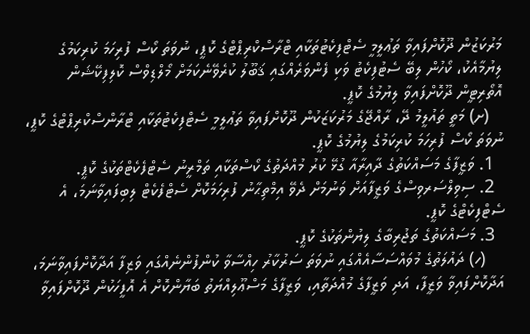މަރުކަޒުން ދޫކޮށްފައިވާ ތަޢުލީމީ ސެޓްފިކެޓުތަކާއި ޓްރާސްކްރިޕްޓްގެ ކޮޕީ، ނުވަތަ ކޯސް ފުރިހަމަ ކުރިކަމުގެ ލިޔުމާއެކު، ކޯހުން ލިބޭ ސެޓުފިކެޓު ވަކި ފެންވަރެއްގައި ޤަބޫލު ކުރެވޭނެކަމަށް މޯލްޑިވްސް ކޮލިފިކޭޝަން އޮތޯރިޓީން ދޫކޮށްފައިވާ ލިޔުމުގެ ކޮޕީ.
   (ށ) މަތީ ތައުލީމު ދޭ، ރާއްޖޭގެ މަރުކަޒަކުން ދޫކޮށްފައިވާ ތަޢުލީމީ ސެޓްފިކެޓުތަކާއި ޓްރާންސްކްރިޕްޓްގެ ކޮޕީ، ނުވަތަ ކޯސް ފުރިހަމަ ކުރިކަމުގެ ލިޔުމުގެ ކޮޕީ.
  1. ވަޒީފާގެ މަސައްކަތުގެ ދާއިރާއާ ގުޅޭ ކުރު މުއްދަތުގެ ކޯސްތަކާއި ތަމްރީނު ސެޓްފެކެޓްތަކުގެ ކޮޕީ.
  2. ސިވިލްސަރވިސްގެ ވަޒީފާއަށް ވަނުމަށް ދެވޭ އިމްތިޙާނު ފުރިހަމަކޮށް ސެޓްފެކެޓް ލިބިފައިވާނަމަ، އެ ސެޓްފިކެޓްގެ ކޮޕީ.
  3. މަސައްކަތުގެ ތަޖުރިބާގެ ލިޔުންތަކުގެ ކޮޕީ.
    (ހ) ދައުލަތުގެ މުވައްސަސާއެއްގައި ނުވަތަ ސަރުކާރު ހިއްސާވާ ކުންފުންނެއްގައި ވަޒިފާ އަދާކޮށްފައިވާނަމަ، އަދާކޮށްފައިވާ ވަޒީފާ، އަދި ވަޒީފާގެ މުއްދަތާއި، ވަޒީފާގެ މަސްޢޫލިއްޔަތު ބަޔާންކޮށް އެ އޮފީހަކުން ދޫކޮށްފައިވާ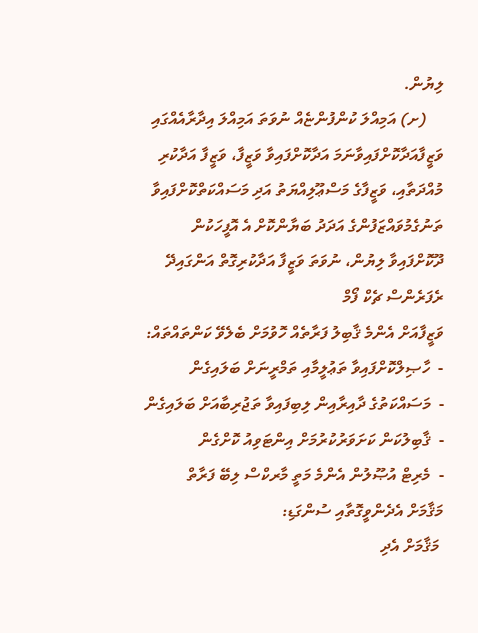ލިޔުން.
    (ށ) އަމިއްލަ ކުންފުންޏެއް ނުވަތަ އަމިއްލަ އިދާރާއެއްގައި ވަޒީފާއަދާކޮށްފައިވާނަމަ އަދާކޮށްފައިވާ ވަޒީފާ، ވަޒީފާ އަދާކުރި މުއްދަތާއި، ވަޒީފާގެ މަސްޢޫލިއްޔަތު އަދި މަސައްކަތްކޮށްފައިވާ ތަނުގެމުވައްޒަފުންގެ އަދަދު ބަޔާންކޮށް އެ އޮފީހަކުން ދޫކޮށްފައިވާ ލިޔުން، ނުވަތަ ވަޒީފާ އަދާކުރިގޮތް އަންގައިދޭ ރެފަރެންސް ޗެކް ފޯމް
ވަޒީފާއަށް އެންމެ ޤާބިލު ފަރާތެއް ހޮވުމަށް ބެލެވޭ ކަންތައްތައް:
-  ހާޞިލްކޮށްފައިވާ ތަޢުލީމާއި ތަމްރީނަށް ބަލައިގެން
-  މަސައްކަތުގެ ދާއިރާއިން ލިބިފައިވާ ތަޖުރިބާއަށް ބަލައިގެން
-  ޤާބިލުކަން ކަށަވަރުކުރުމަށް އިންޓަވިއު ކޮށްގެން
-  މެރިޓް އުޞޫލުން އެންމެ މަތީ މާރކްސް ލިބޭ ފަރާތް
މަޤާމަށް އެދެންވީގޮތާއި ސުންގަޑި:
 މަޤާމަށް އެދި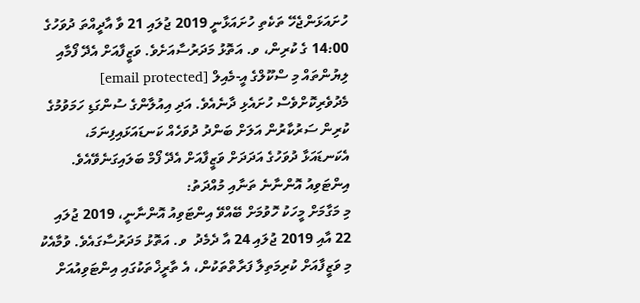ހުށައަޅަންޖެހޭ ތަކެތި ހުށައަޅާނީ 2019 ޖުލައި 21 ވާ އާދީއްތަ ދުވަހުގެ 14:00 ގެ ކުރިން، ވ. އަތޮޅު މަދަރުސާއަށެވެ. ވަޒީފާއަށް އެދޭ ފޯމާއި ލިޔުންތައް މި ސްކޫލްގެ އީ-މެއިލް [email protected]  މެދުވެރިކޮށްވެސް ހުށައެޅި ދާނެއެވެ. އަދި އިއުލާންގެ ސުންގަޑި ހަމަވުމުގެ ކުރިން ސަރުކާރުން އަލަށް ބަންދު ދުވަހެއް ކަނޑައަޅައިފިނަމަ، އެކަނޑައަޅާ ދުވަހުގެ އަދަދަށް ވަޒީފާއަށް އެދޭ ފޯމް ބަލައިގަނެވޭއެވެ.
އިންޓަވިއު އޮންނާނެ ތަނާއި މުއްދަތު:
މި މަގާމަށް މީހަކު ހޮވުމަށް ބޭއްވޭ އިންޓަވިއު އޮންނާނީ، 2019 ޖުލައި 22 އާއި 2019 ޖުލައި 24 އާ ދެމެދު  ވ. އަތޮޅު މަދަރުސާގައެވެ. ވުމާއެކު މި ވަޒީފާއަށް ކުރިމަތިލާ ފަރާތްތަކުން، އެ ތާރީޚްތަކުގައި އިންޓަވިއުއަށް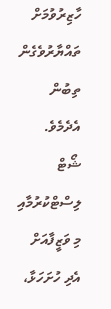ހާޒިރުވުމަށް ތައްޔާރުވެގެން ތިބުން އެދެމެވެ.
ޝޯޓް ލިސްޓްކުރުމާއި
މި ވަޒީފާއަށް އެދި ހުށަހަޅާ،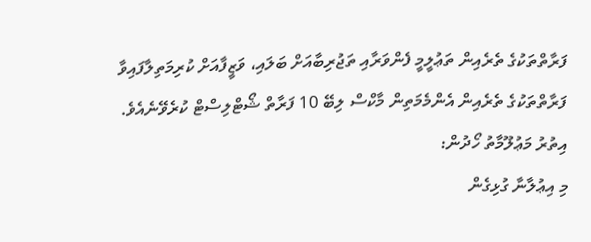ފަރާތްތަކުގެ ތެރެއިން ތަޢުލީމީ ފެންވަރާއި ތަޖުރިބާއަށް ބަލައި، ވަޒީފާއަށް ކުރިމަތިލާފައިވާ ފަރާތްތަކުގެ ތެރެއިން އެންމެމަތިން މާކްސް ލިބޭ 10 ފަރާތް ޝޯޓްލިސްޓް ކުރެވޭނެއެވެ.
އިތުރު މަޢުލޫމާތު ހޯދުން:
މި އިޢުލާނާ ގުޅިގެން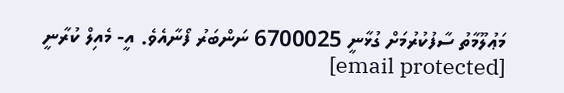މަޢުލޫމާތު ސާފުކުރުމަށް ގުޅާނީ 6700025 ނަންބަރު ފޯނާއެވެ. އީ- މެއިލް ކުރާނީ [email protected]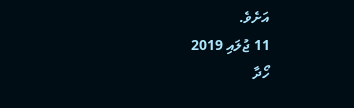އަށެވެ.
11 ޖުލައި 2019
ހޯދާ